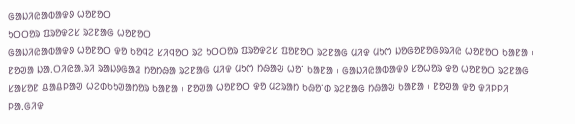ᱜᱟᱡᱤᱭᱟᱵᱟᱫᱽ ᱦᱚᱱᱚᱛ
ᱩᱛᱛᱚᱨ ᱯᱨᱚᱫᱮᱥ ᱨᱮᱱᱟᱜ ᱦᱚᱱᱚᱛ
ᱜᱟᱡᱤᱭᱟᱵᱟᱫᱽ ᱦᱚᱱᱚᱛ ᱫᱚ ᱠᱚᱧᱮ ᱥᱤᱧᱚᱛ ᱨᱮ ᱩᱛᱛᱚᱨ ᱯᱨᱚᱫᱮᱥ ᱯᱚᱱᱚᱛ ᱨᱮᱱᱟᱜ ᱢᱤᱫ ᱢᱩᱬ ᱡᱚᱜᱚᱱᱚᱜᱽᱨᱤᱭ ᱦᱚᱱᱚᱛ ᱠᱟᱱᱟ ᱾ ᱱᱚᱣᱟ ᱡᱟᱹᱛᱤᱭᱟᱹᱨᱤ ᱨᱟᱡᱽᱜᱟᱲ ᱴᱚᱴᱷᱟ ᱨᱮᱱᱟᱜ ᱢᱤᱫ ᱢᱩᱬ ᱴᱷᱟᱶ ᱦᱚᱸ ᱠᱟᱱᱟ ᱾ ᱜᱟᱡᱤᱭᱟᱵᱟᱫᱽ ᱥᱚᱦᱚᱨ ᱫᱚ ᱦᱚᱱᱚᱛ ᱨᱮᱱᱟᱜ ᱥᱟᱥᱚᱱ ᱪᱟᱪᱞᱟᱣ ᱦᱮᱰᱠᱩᱣᱟᱴᱚᱨ ᱠᱟᱱᱟ ᱾ ᱱᱚᱣᱟ ᱦᱚᱱᱚᱛ ᱫᱚ ᱢᱮᱨᱟᱴ ᱠᱷᱚᱸᱰ ᱨᱮᱱᱟᱜ ᱴᱷᱟᱶ ᱠᱟᱱᱟ ᱾ ᱱᱚᱣᱟ ᱫᱚ ᱫᱤᱞᱞᱤ ᱞᱟᱹᱜᱤᱫ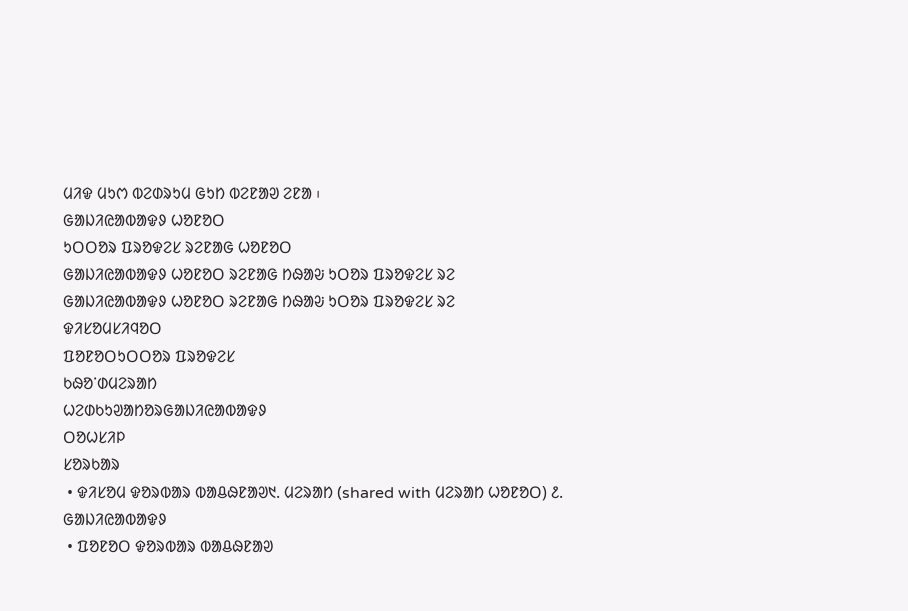ᱢᱤᱫ ᱢᱩᱬ ᱵᱮᱰᱨᱩᱢ ᱜᱩᱴ ᱵᱮᱱᱟᱣ ᱮᱱᱟ ᱾
ᱜᱟᱡᱤᱭᱟᱵᱟᱫᱽ ᱦᱚᱱᱚᱛ
ᱩᱛᱛᱚᱨ ᱯᱨᱚᱫᱮᱥ ᱨᱮᱱᱟᱜ ᱦᱚᱱᱚᱛ
ᱜᱟᱡᱤᱭᱟᱵᱟᱫᱽ ᱦᱚᱱᱚᱛ ᱨᱮᱱᱟᱜ ᱴᱷᱟᱶ ᱩᱛᱚᱨ ᱯᱨᱚᱫᱮᱥ ᱨᱮ
ᱜᱟᱡᱤᱭᱟᱵᱟᱫᱽ ᱦᱚᱱᱚᱛ ᱨᱮᱱᱟᱜ ᱴᱷᱟᱶ ᱩᱛᱚᱨ ᱯᱨᱚᱫᱮᱥ ᱨᱮ
ᱫᱤᱥᱚᱢᱥᱤᱧᱚᱛ
ᱯᱚᱱᱚᱛᱩᱛᱛᱚᱨ ᱯᱨᱚᱫᱮᱥ
ᱠᱷᱚᱸᱰᱢᱮᱨᱟᱴ
ᱦᱮᱰᱠᱩᱣᱟᱴᱚᱨᱜᱟᱡᱤᱭᱟᱵᱟᱫᱽ
ᱛᱚᱦᱥᱤᱞ
ᱥᱚᱨᱠᱟᱨ
 • ᱫᱤᱥᱚᱢ ᱫᱚᱨᱵᱟᱨ ᱵᱟᱪᱷᱱᱟᱣ᱑. ᱢᱮᱨᱟᱴ (shared with ᱢᱮᱨᱟᱴ ᱦᱚᱱᱚᱛ) ᱒. ᱜᱟᱡᱤᱭᱟᱵᱟᱫᱽ
 • ᱯᱚᱱᱚᱛ ᱫᱚᱨᱵᱟᱨ ᱵᱟᱪᱷᱱᱟᱣ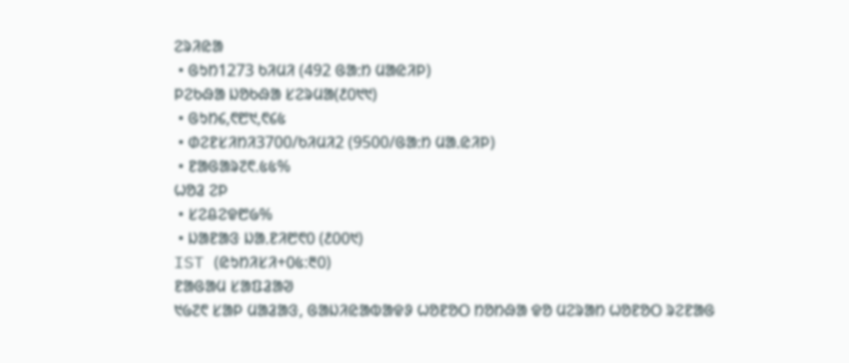ᱮᱨᱤᱭᱟ
 • ᱜᱩᱴ1273 ᱠᱤᱢᱤ (492 ᱜᱟᱺᱴ ᱢᱟᱭᱤᱞ)
ᱞᱮᱠᱷᱟ ᱡᱚᱠᱷᱟ ᱥᱮᱨᱢᱟ(᱒᱐᱑᱑)
 • ᱜᱩᱴ᱔,᱖᱘᱑,᱖᱔᱕
 • ᱰᱮᱱᱥᱤᱴᱤ3700/ᱠᱤᱢᱤ2 (9500/ᱜᱟᱺᱴ ᱢᱟᱹᱭᱤᱞ)
 • ᱱᱟᱜᱟᱨ᱗᱖.᱕᱕%
ᱦᱚᱲ ᱮᱞ
 • ᱥᱮᱪᱮᱫ᱘᱙%
 • ᱡᱟᱱᱟᱝ ᱡᱟᱹᱱᱤ᱘᱖᱐ (᱒᱐᱐᱑)
IST (ᱭᱩᱴᱤᱥᱤ+᱐᱕:᱓᱐)
ᱱᱟᱜᱟᱢ ᱥᱟᱯᱲᱟᱣ
᱑᱙᱗᱖ ᱥᱟᱞ ᱢᱟᱲᱟᱝ, ᱜᱟᱡᱤᱭᱟᱵᱟᱫᱽ ᱦᱚᱱᱚᱛ ᱴᱚᱴᱷᱟ ᱫᱚ ᱢᱮᱨᱟᱴ ᱦᱚᱱᱚᱛ ᱨᱮᱱᱟᱜ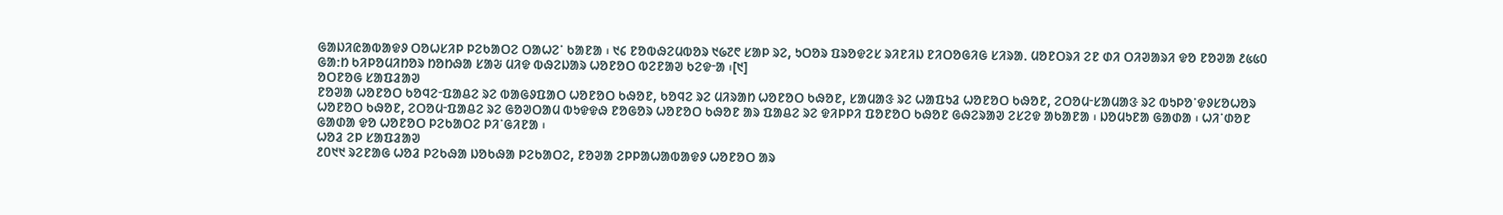ᱜᱟᱡᱤᱭᱟᱵᱟᱫᱽ ᱛᱚᱦᱥᱤᱞ ᱞᱮᱠᱟᱛᱮ ᱛᱟᱦᱮᱸ ᱠᱟᱱᱟ ᱾ ᱑᱔ ᱱᱚᱵᱷᱮᱢᱵᱚᱨ ᱑᱙᱗᱖ ᱥᱟᱞ ᱨᱮ, ᱩᱛᱚᱨ ᱯᱨᱚᱫᱮᱥ ᱨᱤᱱᱤᱡ ᱱᱤᱛᱚᱜᱤᱜ ᱥᱤᱨᱟᱹ ᱢᱚᱱᱛᱨᱤ ᱮᱱ ᱰᱤ ᱛᱤᱣᱟᱨᱤ ᱫᱚ ᱱᱚᱣᱟ ᱒᱕᱕᱐ ᱜᱟᱺᱴ ᱠᱤᱞᱚᱢᱤᱴᱚᱨ ᱴᱚᱴᱷᱟ ᱥᱟᱶ ᱢᱤᱫ ᱵᱷᱮᱡᱟᱨ ᱦᱚᱱᱚᱛ ᱵᱮᱱᱟᱣ ᱠᱮᱫᱼᱟ ᱾[᱑]
ᱚᱛᱱᱚᱜ ᱥᱟᱯᱲᱟᱣ
ᱱᱚᱣᱟ ᱦᱚᱱᱚᱛ ᱠᱚᱧᱮᱼᱯᱟᱪᱮ ᱨᱮ ᱵᱟᱜᱽᱯᱟᱛ ᱦᱚᱱᱚᱛ ᱠᱷᱚᱱ, ᱠᱚᱧᱮ ᱨᱮ ᱢᱤᱨᱟᱴ ᱦᱚᱱᱚᱛ ᱠᱷᱚᱱ, ᱥᱟᱢᱟᱝ ᱨᱮ ᱦᱟᱯᱩᱲ ᱦᱚᱱᱚᱛ ᱠᱷᱚᱱ, ᱮᱛᱚᱢᱼᱥᱟᱢᱟᱝ ᱨᱮ ᱵᱩᱞᱚᱸᱫᱽᱥᱚᱦᱚᱨ ᱦᱚᱱᱚᱛ ᱠᱷᱚᱱ, ᱮᱛᱚᱢᱼᱯᱟᱪᱮ ᱨᱮ ᱜᱚᱣᱛᱟᱢ ᱵᱩᱫᱫᱷ ᱱᱚᱜᱚᱨ ᱦᱚᱱᱚᱛ ᱠᱷᱚᱱ ᱟᱨ ᱯᱟᱪᱮ ᱨᱮ ᱫᱤᱞᱞᱤ ᱯᱚᱱᱚᱛ ᱠᱷᱚᱱ ᱜᱷᱮᱨᱟᱣ ᱮᱥᱮᱫ ᱟᱠᱟᱱᱟ ᱾ ᱡᱚᱢᱩᱱᱟ ᱜᱟᱰᱟ ᱾ ᱦᱤᱸᱰᱚᱱ ᱜᱟᱰᱟ ᱫᱚ ᱦᱚᱱᱚᱛ ᱞᱮᱠᱟᱛᱮ ᱞᱤᱸᱜᱤᱱᱟ ᱾
ᱦᱚᱲ ᱮᱞ ᱥᱟᱯᱲᱟᱣ
᱒᱐᱑᱑ ᱨᱮᱱᱟᱜ ᱦᱚᱲ ᱞᱮᱠᱷᱟ ᱡᱚᱠᱷᱟ ᱞᱮᱠᱟᱛᱮ, ᱱᱚᱣᱟ ᱮᱞᱞᱟᱦᱟᱵᱟᱫᱽ ᱦᱚᱱᱚᱛ ᱟᱨ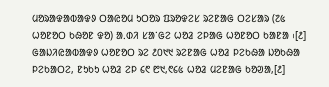ᱢᱚᱨᱟᱫᱟᱵᱟᱫᱽ ᱛᱟᱭᱚᱢ ᱩᱛᱚᱨ ᱯᱨᱚᱫᱮᱥ ᱨᱮᱱᱟᱜ ᱛᱮᱥᱟᱨ (᱗᱕ ᱦᱚᱱᱚᱛ ᱠᱷᱚᱱ ᱫᱚ) ᱟᱹᱰᱤ ᱥᱟᱸᱜᱮ ᱦᱚᱲ ᱮᱞᱟᱜ ᱦᱚᱱᱚᱛ ᱠᱟᱱᱟ ᱾[᱒]
ᱜᱟᱡᱤᱭᱟᱵᱟᱫᱽ ᱦᱚᱱᱚᱛ ᱨᱮ ᱒᱐᱑᱑ ᱨᱮᱱᱟᱜ ᱦᱚᱲ ᱞᱮᱠᱷᱟ ᱡᱚᱠᱷᱟ ᱞᱮᱠᱟᱛᱮ, ᱱᱩᱠᱩ ᱦᱚᱲ ᱮᱞ ᱔᱖ ᱘᱑,᱖᱔᱕ ᱦᱚᱲ ᱢᱮᱱᱟᱜ ᱠᱚᱣᱟ,[᱒]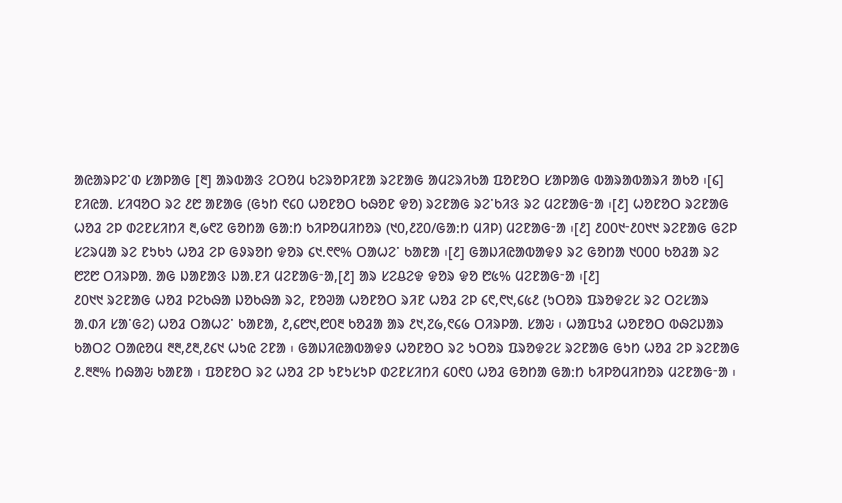ᱟᱭᱟᱨᱞᱮᱸᱰ ᱥᱟᱞᱟᱜ [᱓] ᱟᱨᱵᱟᱝ ᱮᱛᱚᱢ ᱠᱮᱨᱚᱞᱤᱱᱟ ᱨᱮᱱᱟᱜ ᱟᱢᱮᱨᱤᱠᱟ ᱯᱚᱱᱚᱛ ᱥᱟᱞᱟᱜ ᱵᱟᱨᱟᱵᱟᱨᱤ ᱟᱠᱚ ᱾[᱔] ᱱᱤᱭᱟᱹ ᱥᱤᱧᱚᱛ ᱨᱮ ᱒᱘ ᱟᱱᱟᱜ (ᱜᱩᱴ ᱖᱔᱐ ᱦᱚᱱᱚᱛ ᱠᱷᱚᱱ ᱫᱚ) ᱨᱮᱱᱟᱜ ᱨᱮᱸᱠᱤᱝ ᱨᱮ ᱢᱮᱱᱟᱜᱼᱟ ᱾[᱒] ᱦᱚᱱᱚᱛ ᱨᱮᱱᱟᱜ ᱦᱚᱲ ᱮᱞ ᱰᱮᱱᱥᱤᱴᱤ ᱓,᱙᱖᱗ ᱜᱚᱴᱟ ᱜᱟᱺᱴ ᱠᱤᱞᱚᱢᱤᱴᱚᱨ (᱑᱐,᱒᱗᱐/ᱜᱟᱺᱴ ᱢᱤᱞ) ᱢᱮᱱᱟᱜᱼᱟ ᱾[᱒] ᱒᱐᱐᱑ᱼ᱒᱐᱑᱑ ᱨᱮᱱᱟᱜ ᱜᱮᱞ ᱥᱮᱨᱢᱟ ᱨᱮ ᱱᱩᱠᱩ ᱦᱚᱲ ᱮᱞ ᱜᱽᱨᱚᱴ ᱫᱚᱨ ᱔᱑.᱖᱖% ᱛᱟᱦᱮᱸ ᱠᱟᱱᱟ ᱾[᱒] ᱜᱟᱡᱤᱭᱟᱵᱟᱫᱽ ᱨᱮ ᱜᱚᱴᱟ ᱑᱐᱐᱐ ᱠᱚᱲᱟ ᱨᱮ ᱘᱗᱘ ᱛᱤᱨᱞᱟᱹ ᱟᱜ ᱡᱟᱱᱟᱝ ᱡᱟᱹᱱᱤ ᱢᱮᱱᱟᱜᱼᱟ,[᱒] ᱟᱨ ᱥᱮᱪᱮᱫ ᱫᱚᱨ ᱫᱚ ᱘᱕% ᱢᱮᱱᱟᱜᱼᱟ ᱾[᱒]
᱒᱐᱑᱑ ᱨᱮᱱᱟᱜ ᱦᱚᱲ ᱞᱮᱠᱷᱟ ᱡᱚᱠᱷᱟ ᱨᱮ, ᱱᱚᱣᱟ ᱦᱚᱱᱚᱛ ᱨᱤᱱ ᱦᱚᱲ ᱮᱞ ᱔᱖,᱖᱑,᱔᱕᱒ (ᱩᱛᱚᱨ ᱯᱨᱚᱫᱮᱥ ᱨᱮ ᱛᱮᱥᱟᱨ ᱟᱹᱰᱤ ᱥᱟᱸᱜᱮ) ᱦᱚᱲ ᱛᱟᱦᱮᱸ ᱠᱟᱱᱟ, ᱒,᱔᱘᱑,᱘᱐᱓ ᱠᱚᱲᱟ ᱟᱨ ᱒᱑,᱗᱙,᱖᱔᱙ ᱛᱤᱨᱞᱟᱹ ᱥᱟᱶ ᱾ ᱦᱟᱯᱩᱲ ᱦᱚᱱᱚᱛ ᱵᱷᱮᱡᱟᱨ ᱠᱟᱛᱮ ᱛᱟᱭᱚᱢ ᱓᱓,᱒᱓,᱒᱔᱑ ᱦᱩᱭ ᱮᱱᱟ ᱾ ᱜᱟᱡᱤᱭᱟᱵᱟᱫᱽ ᱦᱚᱱᱚᱛ ᱨᱮ ᱩᱛᱚᱨ ᱯᱨᱚᱫᱮᱥ ᱨᱮᱱᱟᱜ ᱜᱩᱴ ᱦᱚᱲ ᱮᱞ ᱨᱮᱱᱟᱜ ᱒.᱓᱓% ᱴᱷᱟᱶ ᱠᱟᱱᱟ ᱾ ᱯᱚᱱᱚᱛ ᱨᱮ ᱦᱚᱲ ᱮᱞ ᱩᱱᱩᱥᱩᱞ ᱰᱮᱱᱥᱤᱴᱤ ᱔᱐᱖᱐ ᱦᱚᱲ ᱜᱚᱴᱟ ᱜᱟᱺᱴ ᱠᱤᱞᱚᱢᱤᱴᱚᱨ ᱢᱮᱱᱟᱜᱼᱟ ᱾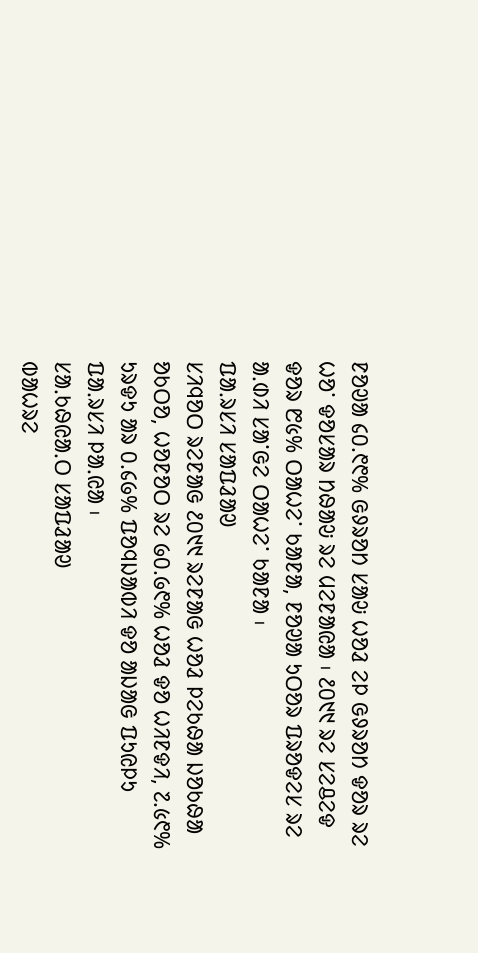ᱱᱚᱣᱟ ᱔᱐.᱖᱖% ᱜᱽᱨᱚᱴ ᱥᱟᱶ ᱦᱚᱲ ᱮᱞ ᱜᱽᱨᱚᱴ ᱫᱚᱨ ᱨᱮ ᱦᱚᱸ ᱫᱚᱥᱟᱨ ᱴᱷᱟᱶ ᱨᱮ ᱢᱮᱱᱟᱭᱟ ᱾ ᱒᱐᱑᱑ ᱨᱮ ᱥᱮᱪᱮᱫ ᱫᱚᱨ ᱘᱕% ᱛᱟᱦᱮᱸ ᱠᱟᱱᱟ, ᱱᱚᱣᱟ ᱩᱛᱚᱨ ᱯᱨᱚᱫᱮᱥ ᱨᱮ ᱟᱹᱰᱤ ᱥᱟᱸᱜᱮ ᱛᱟᱦᱮᱸ ᱠᱟᱱᱟ ᱾
ᱯᱟᱹᱨᱥᱤ ᱥᱟᱯᱲᱟᱣ
ᱥᱤᱧᱚᱛ ᱨᱮᱱᱟᱜ ᱒᱐᱑᱑ ᱨᱮᱱᱟᱜ ᱦᱚᱲ ᱞᱮᱠᱷᱟ ᱡᱚᱠᱷᱟ ᱚᱠᱛᱚ, ᱦᱚᱱᱚᱛ ᱨᱮ ᱙᱐.᱙᱖% ᱦᱚᱲ ᱫᱚ ᱦᱤᱱᱫᱤ, ᱗.᱕᱖% ᱩᱨᱫᱩ ᱟᱨ ᱐.᱔᱙% ᱯᱚᱧᱡᱟᱵᱤ ᱫᱚ ᱟᱡᱟᱜ ᱯᱩᱭᱞᱩ ᱯᱟᱹᱨᱥᱤ ᱞᱟᱹᱭᱟ ᱾
ᱥᱟᱹᱠᱷᱭᱟᱹᱛ ᱥᱟᱯᱲᱟᱣ
ᱵᱟᱦᱨᱮ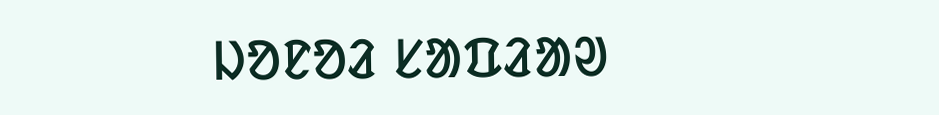ᱡᱚᱱᱚᱲ ᱥᱟᱯᱲᱟᱣ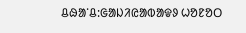ᱪᱷᱟᱸᱪ:ᱜᱟᱡᱤᱭᱟᱵᱟᱫᱽ ᱦᱚᱱᱚᱛ